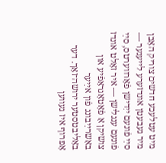מיט עטלעכע חדשים צוריק האָבן מיר געבעטן אונדזערע לייענער — סײַ פֿונעם ייִדישן פֿאָרווערטס, סײַ פֿונעם ענגלישן — איר זאָלט אונדז צושיקן אַ פֿאָטאָגראַפֿיע און באַשרײַבונג פֿון אײַער באַליבטסטער ירושה־זאַך. דער אָפּרוף איז געווען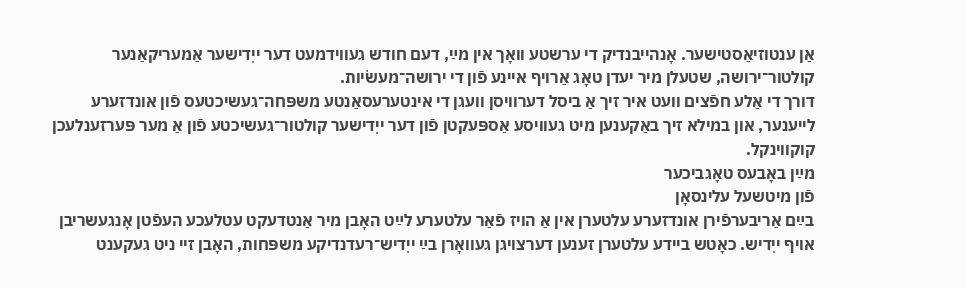אַן ענטוזיאַסטישער. אָנהייבנדיק די ערשטע וואָך אין מײַ, דעם חודש געווידמעט דער ייִדישער אַמעריקאַנער קולטור־ירושה, שטעלן מיר יעדן טאָג אַרויף איינע פֿון די ירושה־מעשׂיות.
דורך די אַלע חפֿצים וועט איר זיך אַ ביסל דערוויסן וועגן די אינטערעסאַנטע משפּחה־געשיכטעס פֿון אונדזערע לייענער, און במילא זיך באַקענען מיט געוויסע אַספּעקטן פֿון דער ייִדישער קולטור־געשיכטע פֿון אַ מער פּערזענלעכן קוקווינקל.
מײַן באָבעס טאָגביכער
פֿון מיטשעל עלינסאָן
בײַם אַריבערפֿירן אונדזערע עלטערן אין אַ הויז פֿאַר עלטערע לײַט האָבן מיר אַנטדעקט עטלעכע העפֿטן אָנגעשריבן אויף ייִדיש. כאָטש ביידע עלטערן זענען דערצויגן געוואָרן בײַ ייִדיש־רעדנדיקע משפּחות, האָבן זיי ניט געקענט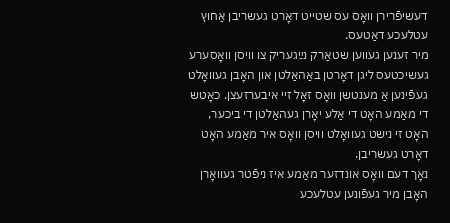דעשיפֿרירן וואָס עס שטייט דאָרט געשריבן אַחוץ עטלעכע דאַטעס.
מיר זענען געווען שטאַרק נײַגעריק צו וויסן וואָסערע געשיכטעס ליגן דאָרטן באַהאַלטן און האָבן געוואָלט געפֿינען אַ מענטשן וואָס זאָל זיי איבערזעצן. כאָטש די מאַמע האָט די אַלע יאָרן געהאַלטן די ביכער, האָט זי נישט געוואָלט וויסן וואָס איר מאַמע האָט דאָרט געשריבן.
נאָך דעם וואָס אונדזער מאַמע איז ניפֿטר געוואָרן האָבן מיר געפֿונען עטלעכע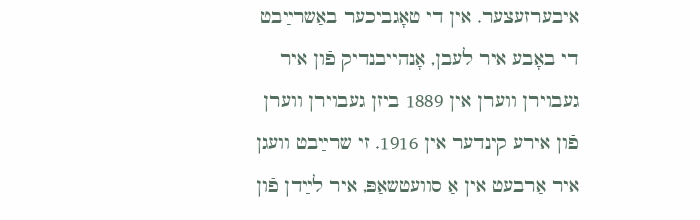איבערזעצער. אין די טאָגביכער באַשרײַבט די באָבע איר לעבן, אָנהייבנדיק פֿון איר געבוירן ווערן אין 1889 ביזן געבוירן ווערן פֿון אירע קינדער אין 1916. זי שרײַבט וועגן איר אַרבעט אין אַ סוועטשאַפּ, איר לײַדן פֿון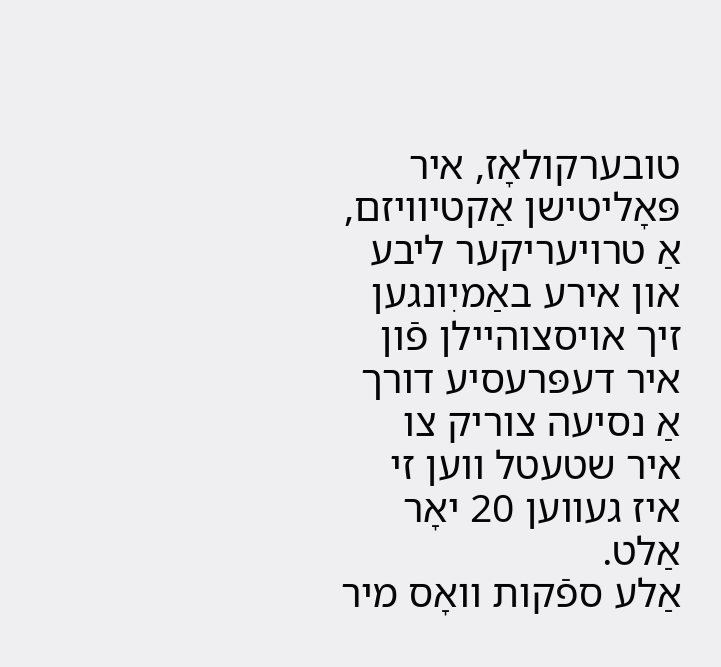טובערקולאָז, איר פּאָליטישן אַקטיוויזם, אַ טרויעריקער ליבע און אירע באַמיִונגען זיך אויסצוהיילן פֿון איר דעפּרעסיע דורך אַ נסיעה צוריק צו איר שטעטל ווען זי איז געווען 20 יאָר אַלט.
אַלע ספֿקות וואָס מיר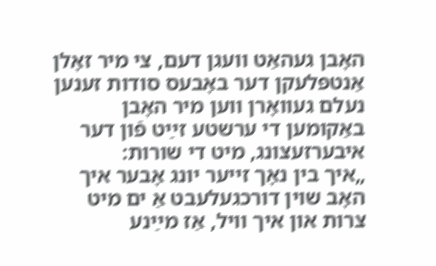האָבן געהאַט וועגן דעם, צי מיר זאָלן אַנטפּלעקן דער באָבעס סודות זענען נעלם געוואָרן ווען מיר האָבן באַקומען די ערשטע זײַט פֿון דער איבערזעצונג, מיט די שורות:
„איך בין נאָך זייער יונג אָבער איך האָב שוין דורכגעלעבט אַ ים מיט צרות און איך וויל, אַז מײַנע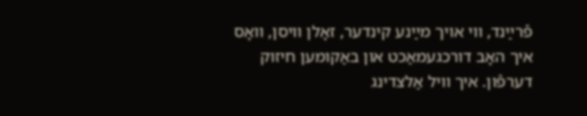פֿרײַנד, ווי אויך מײַנע קינדער, זאָלן וויסן, וואָס איך האָב דורכגעמאַכט און באַקומען חיזוק דערפֿון. איך וויל אַלצדינג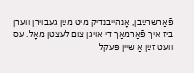פֿאַרשרײַבן, אָנהייבנדיק מיט מײַן געבוירן ווערן ביז איך פֿאַרמאַך די אויגן צום לעצטן מאָל. עס וועט זײַן אַ שיין פּעקל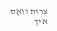צרות וואָס איך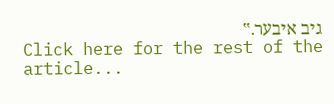גיב איבער.‟
Click here for the rest of the article...